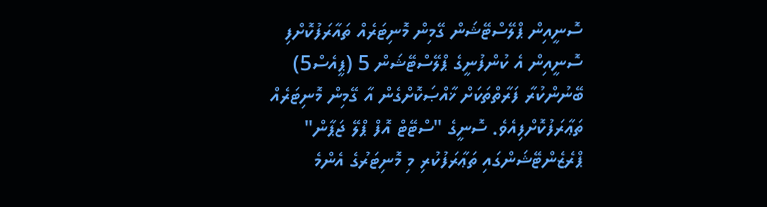ސޮނީއިން ޕްލޭސްޓޭޝަން ގޭމިން މޮނިޓަރެއް ތައާރަފުކޮށްފި
ސޮނީއިން އެ ކުންފުނީގެ ޕްލޭސްޓޭޝަން 5 (ޕީއެސް5) ބޭނުންކުރާ ފަރާތްތަކަށް ޚާއްޞަކޮށްގެން އާ ގޭމިން މޮނިޓަރެއް ތަޢާރަފުކޮށްފިއެވެ. ސޮނީގެ "ސްޓޭޓް އޮފް ޕްލޭ ޖަޕާން" ޕްރެޒެންޓޭޝަންގައި ތަޢާރަފުކުރި މި މޮނިޓަރުގެ އެންމެ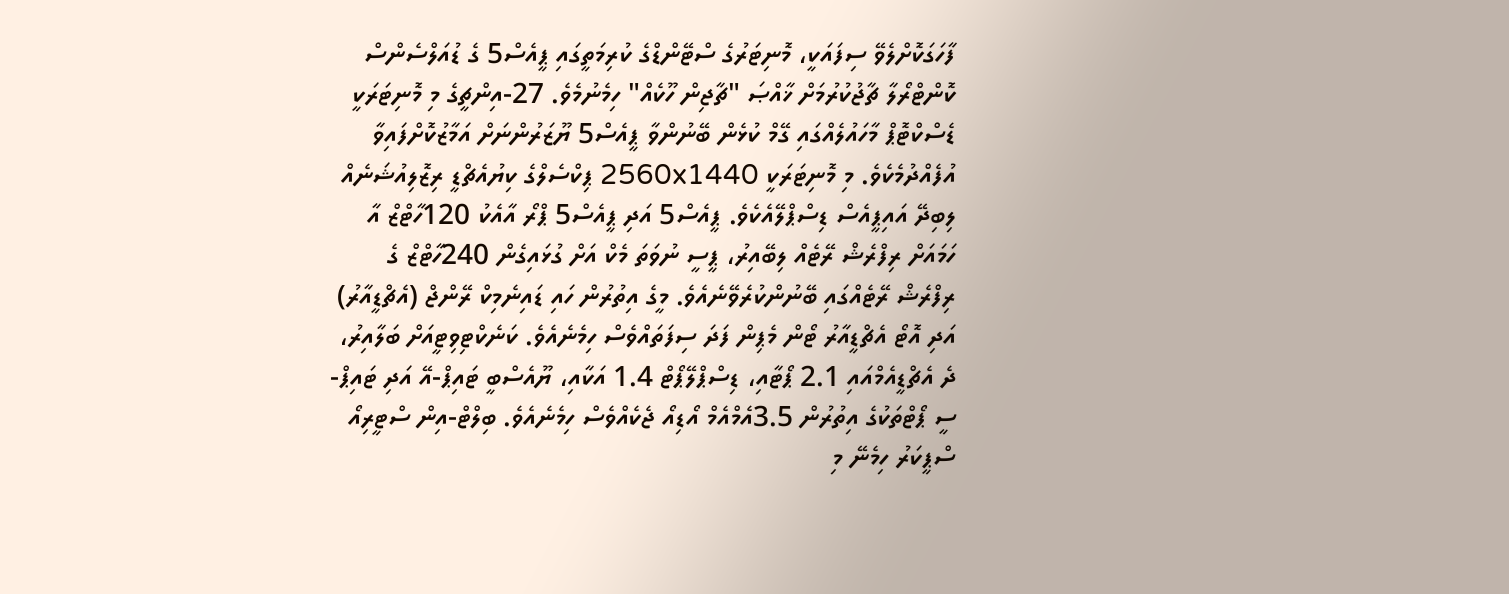ފާހަގަކޮށްލެވޭ ސިފައަކީ، މޮނިޓަރުގެ ސްޓޭންޑްގެ ކުރިމަތީގައި ޕީއެސް5 ގެ ޑުއަލްސެންސް ކޮންޓްރޯލާ ޗާޖުކުރުމަށް ޚާއްޞަ "ޗާޖިން ހޫކެއް" ހިމެނުމެވެ. 27-އިންޗީގެ މި މޮނިޓަރަކީ ޑެސްކްޓޮޕް މާހައުލެއްގައި ގޭމް ކުޅެން ބޭނުންވާ ޕީއެސް5 ޔޫޒަރުންނަށް އަމާޒުކޮށްފައިވާ އުފެއްދުމެކެވެ. މި މޮނިޓަރަކީ 2560x1440 ޕިކްސެލްގެ ކިޔުއެޗްޑީ ރިޒޮލިއުޝަނެއް ލިބިދޭ އައިޕީއެސް ޑިސްޕްލޭއެކެވެ. ޕީއެސް5 އަދި ޕީއެސް5 ޕްރޯ އާއެކު 120ހާޓްޒް އާ ހަމައަށް ރިފްރެޝް ރޭޓެއް ލިބޭއިރު، ޕީސީ ނުވަތަ މެކް އަށް ގުޅައިގެން 240ހާޓްޒް ގެ ރިފްރެޝް ރޭޓެއްގައި ބޭނުންކުރެވޭނެއެވެ. މީގެ އިތުރުން ހައި ޑައިނެމިކް ރޭންޖް (އެޗްޑީއާރު) އަދި އޮޓޯ އެޗްޑީއާރު ޓޯން މެޕިން ފަދަ ސިފަތައްވެސް ހިމެނެއެވެ. ކަނެކްޓިވިޓީއަށް ބަލާއިރު، ދެ އެޗްޑީއެމްއައި 2.1 ޕޯޓާއި، ޑިސްޕްލޭޕޯޓް 1.4 އަކާއި، ޔޫއެސްބީ ޓައިޕް-އޭ އަދި ޓައިޕް-ސީ ޕޯޓްތަކުގެ އިތުރުން 3.5އެމްއެމް އޯޑިއޯ ޖެކެއްވެސް ހިމެނެއެވެ. ބިލްޓް-އިން ސްޓީރިއޯ ސްޕީކަރު ހިމެނޭ މި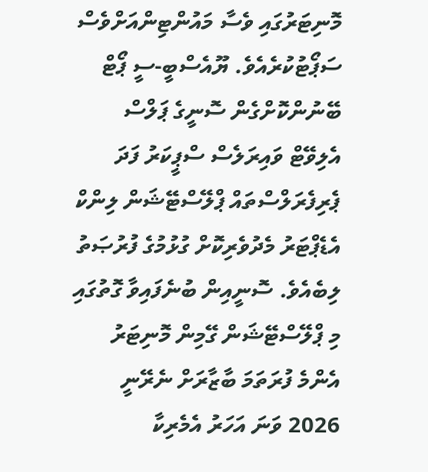މޮނިޓަރުގައި ވެސާ މައުންޓިންއަށްވެސް ސަޕޯޓުކުރެއެވެ. ޔޫއެސްބީ-ސީ ޕޯޓް ބޭނުންކޮށްގެން ސޮނީގެ ޕަލްސް އެލިވޭޓް ވައިރަލެސް ސްޕީކަރު ފަދަ ޕެރިފެރަލްސްތައް ޕްލޭސްޓޭޝަން ލިންކް އެޑެޕްޓަރު މެދުވެރިކޮށް ގުޅުމުގެ ފުރުޞަތު ލިބެއެވެ. ސޮނީއިން ބުނެފައިވާ ގޮތުގައި މި ޕްލޭސްޓޭޝަން ގޭމިން މޮނިޓަރު އެންމެ ފުރަތަމަ ބާޒާރަށް ނެރޭނީ 2026 ވަނަ އަހަރު އެމެރިކާ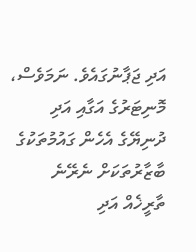އަދި ޖަޕާނުގައެވެ. ނަމަވެސް، މޮނިޓަރުގެ އަގާއި އަދި ދުނިޔޭގެ އެހެން ގައުމުތަކުގެ ބާޒާރުތަކަށް ނެރޭނެ ތާރީޚެއް އަދި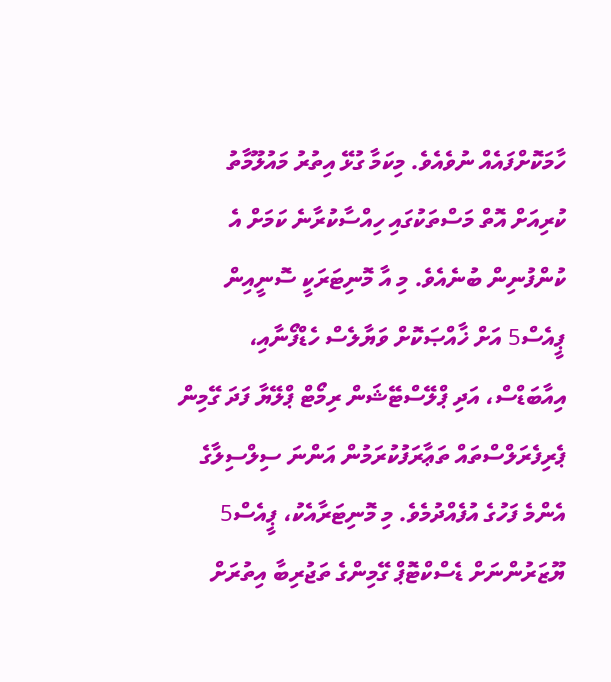ހާމަކޮށްފައެއް ނުވެއެވެ. މިކަމާ ގުޅޭ އިތުރު މައުލޫމާތު ކުރިއަށް އޮތް މަސްތަކުގައި ހިއްސާކުރާނެ ކަމަށް އެ ކުންފުނިން ބުނެއެވެ. މި އާ މޮނިޓަރަކީ ސޮނީއިން ޕީއެސް5 އަށް ޚާއްޞަކޮށް ވަޔާލެސް ހެޑްފޯނާއި، އިއާބަޑްސް، އަދި ޕްލޭސްޓޭޝަން ރިމޯޓް ޕްލޭޔާ ފަދަ ގޭމިން ޕެރިފެރަލްސްތައް ތަޢާރަފުކުރަމުން އަންނަ ސިލްސިލާގެ އެންމެ ފަހުގެ އުފެއްދުމެވެ. މި މޮނިޓަރާއެކު، ޕީއެސް5 ޔޫޒަރުންނަށް ޑެސްކްޓޮޕް ގޭމިންގެ ތަޖުރިބާ އިތުރަށް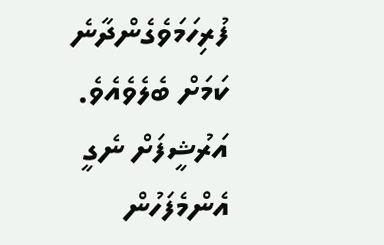ފުރިހަމަވެގެންދާނެ ކަމަށް ބެލެވެއެވެ.
އަރުޝީފަށް ނެގީ
އެންމެފަހުން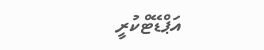އަޕްޑޭޓްކުރީ